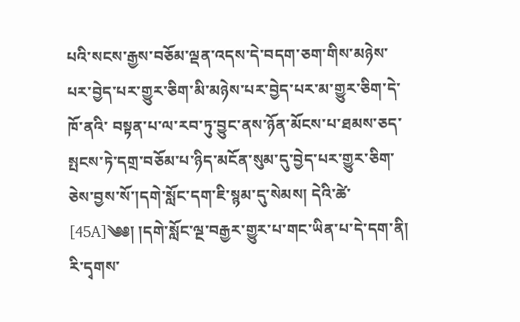པའི་སངས་རྒྱས་བཅོམ་ལྡན་འདས་དེ་བདག་ཅག་གིས་མཉེས་པར་བྱེད་པར་གྱུར་ཅིག་མི་མཉེས་པར་བྱེད་པར་མ་གྱུར་ཅིག་དེ་ཁོ་ནའི་ བསྟན་པ་ལ་རབ་ཏུ་བྱུང་ནས་ཉོན་མོངས་པ་ཐམས་ཅད་སྤངས་ཏེ་དགྲ་བཅོམ་པ་ཉིད་མངོན་སུམ་དུ་བྱེད་པར་གྱུར་ཅིག་ཅེས་བྱས་སོ་།དགེ་སློང་དག་ཇི་སྙམ་དུ་སེམས། དེའི་ཚེ་ [45A]༄༅། །དགེ་སློང་ལྔ་བརྒྱར་གྱུར་པ་གང་ཡིན་པ་དེ་དག་ནི། རི་དྭགས་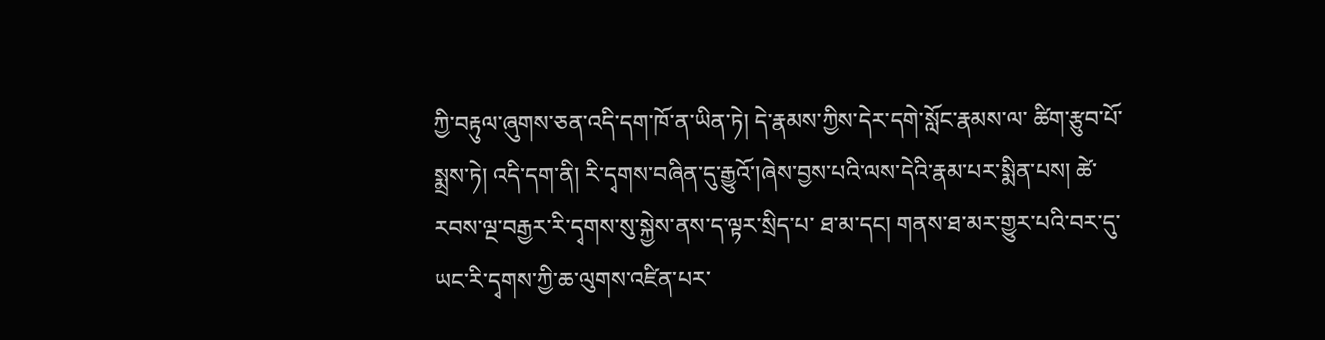ཀྱི་བརྟུལ་ཞུགས་ཅན་འདི་དག་ཁོ་ན་ཡིན་ཏེ། དེ་རྣམས་ཀྱིས་དེར་དགེ་སློང་རྣམས་ལ་ ཚིག་རྩུབ་པོ་སྨྲས་ཏེ། འདི་དག་ནི། རི་དྭགས་བཞིན་དུ་རྒྱུའོ་།ཞེས་བྱས་པའི་ལས་དེའི་རྣམ་པར་སྨིན་པས། ཚེ་རབས་ལྔ་བརྒྱར་རི་དྭགས་སུ་སྐྱེས་ནས་ད་ལྟར་སྲིད་པ་ ཐ་མ་དང། གནས་ཐ་མར་གྱུར་པའི་བར་དུ་ཡང་རི་དྭགས་ཀྱི་ཆ་ལུགས་འཛིན་པར་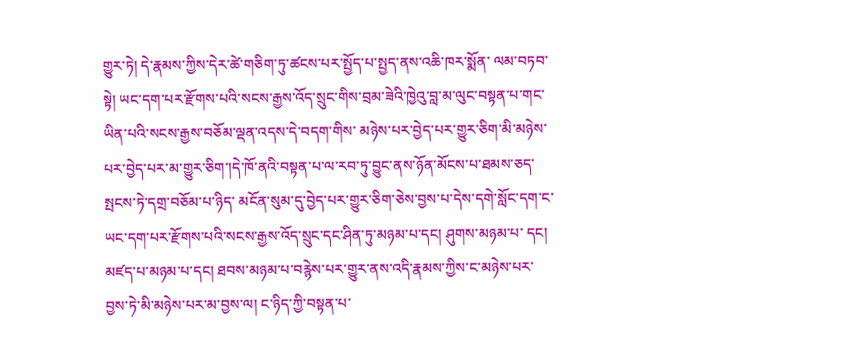གྱུར་ཏེ། དེ་རྣམས་ཀྱིས་དེར་ཚེ་གཅིག་ཏུ་ཚངས་པར་སྤྱོད་པ་སྤྱད་ནས་འཆི་ཁར་སྨོན་ ལམ་བཏབ་སྟེ། ཡང་དག་པར་རྫོགས་པའི་སངས་རྒྱས་འོད་སྲུང་གིས་བྲམ་ཟེའི་ཁྱེའུ་བླ་མ་ལུང་བསྟན་པ་གང་ཡིན་པའི་སངས་རྒྱས་བཅོམ་ལྡན་འདས་དེ་བདག་གིས་ མཉེས་པར་བྱེད་པར་གྱུར་ཅིག་མི་མཉེས་པར་བྱེད་པར་མ་གྱུར་ཅིག་།དེ་ཁོ་ནའི་བསྟན་པ་ལ་རབ་ཏུ་བྱུང་ནས་ཉོན་མོངས་པ་ཐམས་ཅད་སྤངས་ཏེ་དགྲ་བཅོམ་པ་ཉིད་ མངོན་སུམ་དུ་བྱེད་པར་གྱུར་ཅིག་ཅེས་བྱས་པ་དེས་དགེ་སློང་དག་ང་ཡང་དག་པར་རྫོགས་པའི་སངས་རྒྱས་འོད་སྲུང་དང་ཤིན་ཏུ་མཉམ་པ་དང། ཤུགས་མཉམ་པ་ དང། མཛད་པ་མཉམ་པ་དང། ཐབས་མཉམ་པ་བརྙེས་པར་གྱུར་ནས་འདི་རྣམས་ཀྱིས་ང་མཉེས་པར་བྱས་ཏེ་མི་མཉེས་པར་མ་བྱས་ལ། ང་ཉིད་ཀྱི་བསྟན་པ་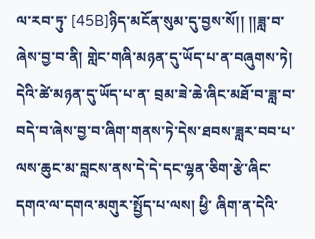ལ་རབ་ཏུ་ [45B]ཉིད་མངོན་སུམ་དུ་བྱས་སོ།། །།ཟླ་བ་ཞེས་བྱ་བ་ནི། གླེང་གཞི་མཉན་དུ་ཡོད་པ་ན་བཞུགས་ཏེ། དེའི་ཚེ་མཉན་དུ་ཡོད་པ་ན་ བྲམ་ཟེ་ཆེ་ཞིང་མཐོ་བ་ཟླ་བ་བདེ་བ་ཞེས་བྱ་བ་ཞིག་གནས་ཏེ་དེས་ཐབས་ཟླར་བབ་པ་ལས་ཆུང་མ་བླངས་ནས་དེ་དེ་དང་ལྷན་ཅིག་རྩེ་ཞིང་དགའ་ལ་དགའ་མགུར་སྤྱོད་པ་ལས། ཕྱི་ ཞིག་ན་དེའི་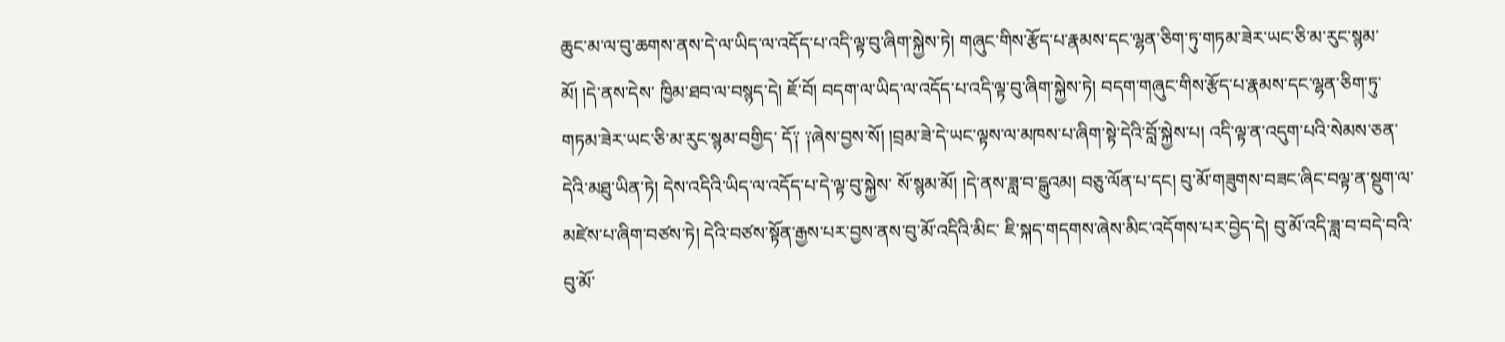ཆུང་མ་ལ་བུ་ཆགས་ནས་དེ་ལ་ཡིད་ལ་འདོད་པ་འདི་ལྟ་བུ་ཞིག་སྐྱེས་ཏེ། གཞུང་གིས་རྩོད་པ་རྣམས་དང་ལྷན་ཅིག་ཏུ་གཏམ་ཟེར་ཡང་ཅི་མ་རུང་སྙམ་མོ། །དེ་ནས་དེས་ ཁྱིམ་ཐབ་ལ་བསྙད་དེ། ཇོ་བོ། བདག་ལ་ཡིད་ལ་འདོད་པ་འདི་ལྟ་བུ་ཞིག་སྐྱེས་ཏེ། བདག་གཞུང་གིས་རྩོད་པ་རྣམས་དང་ལྷན་ཅིག་ཏུ་གཏམ་ཟེར་ཡང་ཅི་མ་རུང་སྙམ་བགྱིད་ དོ༑ ༑ཞེས་བྱས་སོ། །བྲམ་ཟེ་དེ་ཡང་ལྟས་ལ་མཁས་པ་ཞིག་སྟེ་དེའི་བློ་སྐྱེས་པ། འདི་ལྟ་ན་འདུག་པའི་སེམས་ཅན་དེའི་མཐུ་ཡིན་ཏེ། དེས་འདིའི་ཡིད་ལ་འདོད་པ་དེ་ལྟ་བུ་སྐྱེས་ སོ་སྙམ་མོ། །དེ་ནས་ཟླ་བ་དྒུའམ། བཅུ་ལོན་པ་དང། བུ་མོ་གཟུགས་བཟང་ཞིང་བལྟ་ན་སྡུག་ལ་མཛེས་པ་ཞིག་བཙས་ཏེ། དེའི་བཙས་སྟོན་རྒྱས་པར་བྱས་ནས་བུ་མོ་འདིའི་མིང་ ཇི་སྐད་གདགས་ཞེས་མིང་འདོགས་པར་བྱེད་དེ། བུ་མོ་འདི་ཟླ་བ་བདེ་བའི་བུ་མོ་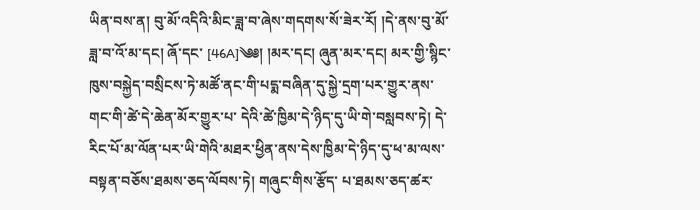ཡིན་བས་ན། བུ་མོ་འདིའི་མིང་ཟླ་བ་ཞེས་གདགས་སོ་ཟེར་རོ། །དེ་ནས་བུ་མོ་ཟླ་བ་འོ་མ་དང། ཞོ་དང་ [46A]༄༅། །མར་དང། ཞུན་མར་དང། མར་གྱི་སྙིང་ཁུས་བསྐྱེད་བསྲིངས་ཏེ་མཚོ་ནང་གི་པདྨ་བཞིན་དུ་སྐྱེ་དྲག་པར་གྱུར་ནས་གང་གི་ཚེ་དེ་ཆེན་མོར་གྱུར་པ་ དེའི་ཚེ་ཁྱིམ་དེ་ཉིད་དུ་ཡི་གེ་བསླབས་ཏེ། དེ་རིང་པོ་མ་ལོན་པར་ཡི་གེའི་མཐར་ཕྱིན་ནས་དེས་ཁྱིམ་དེ་ཉིད་དུ་ཕ་མ་ལས་བསྟན་བཅོས་ཐམས་ཅད་ལོབས་ཏེ། གཞུང་གིས་རྩོད་ པ་ཐམས་ཅད་ཚར་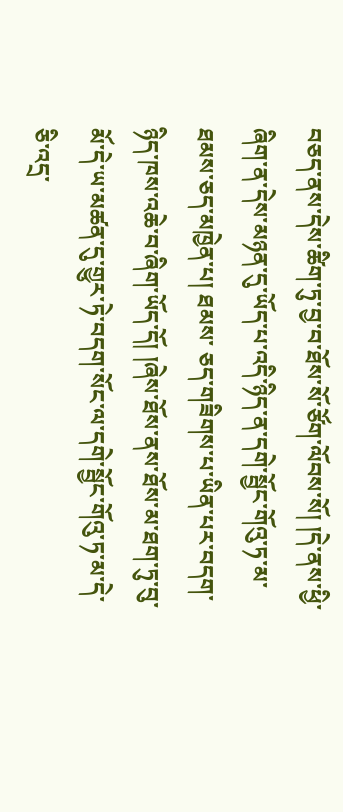བཅད་ནས་དེས་ཚིག་ཏུ་བྱ་བ་ཐོས་སོ་ཙོག་ལོབས་སོ། །དེ་ནས་ཕྱི་ཞིག་ན་དེས་མཉན་དུ་ཡོད་པ་འདི་ཉིད་ན་དགེ་སྦྱོང་གོའུ་ཏ་མ་ཐམས་ཅད་མཁྱེན་པ། ཐམས་ ཅད་གཟིགས་པ་ཡིན་པར་བདག་ཉིད་ཁས་འཆེ་བ་ཞིག་ཡོད་དོ། །ཞེས་ཐོས་ནས་ཐོས་མ་ཐག་ཏུ་བུ་མོ་དེ་ཡ་མཚན་དུ་གྱུར་ཏེ་བདག་སོང་ལ་དགེ་སྦྱོང་གོའུ་ཏ་མ་དེ་ཅི་འདྲ་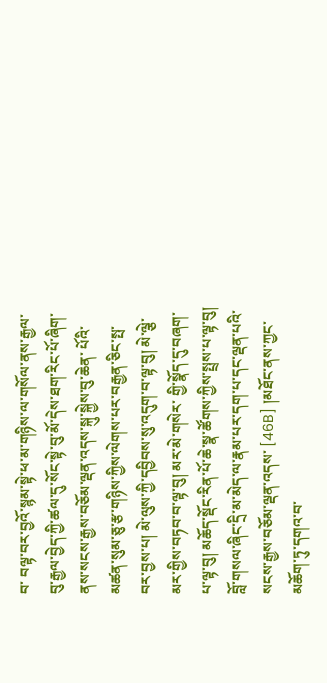བ་ བལྟ་བར་བྱའོ་སྙམ་སྟེ་ཕ་མ་གཉིས་ལ་གསོལ་ནས་རྒྱལ་བུ་རྒྱལ་བྱེད་ཀྱི་ཚལ་དུ་སོང་སྟེ་བུ་མོ་དེས་ཐག་རིང་པོ་ཞིག་ནས་སངས་རྒྱས་བཅོམ་ལྡན་འདས་སྐུ་སྐྱེས་བུ་ཆེན་ པོའི་མཚན་སུམ་ཅུ་རྩ་གཉིས་ཀྱིས་ལེགས་པར་བརྒྱན་ཅིང་སྤ་བར་བྱས་པ། མེ་ལུས་ཀྱི་དབྱིབས་སུ་འདུག་བ་ལྟ་བུ། མེ་ལྕེ་མར་གྱིས་བཏབ་བ་ལྟ་བུ། མར་མེ་གསེར་ གྱི་སྣོད་དུ་བཞག་པ་ལྟ་བུ། མཆོད་སྡོང་རིན་པོ་ཆེ་སྣ་ཚོགས་ཀྱིས་སྤྲས་པ་ལྟ་བུ། བློ་གསལ་ཞིང་དྲི་མ་མེད་ལ་རྣམ་པར་དག་པ་དང་ལྡན་པའི་སངས་རྒྱས་བཅོམ་ལྡན་འདས་ [46B] །མཐོང་ནས་ཀྱང་མཆོག་ཏུ་དགའ་བ་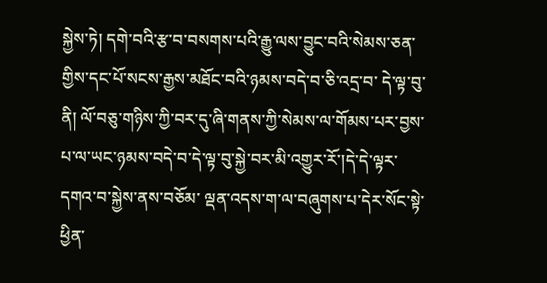སྐྱེས་ཏེ། དགེ་བའི་རྩ་བ་བསགས་པའི་རྒྱུ་ལས་བྱུང་བའི་སེམས་ཅན་གྱིས་དང་པོ་སངས་རྒྱས་མཐོང་བའི་ཉམས་བདེ་བ་ཅི་འདྲ་བ་ དེ་ལྟ་བུ་ནི། ལོ་བཅུ་གཉིས་ཀྱི་བར་དུ་ཞི་གནས་ཀྱི་སེམས་ལ་གོམས་པར་བྱས་པ་ལ་ཡང་ཉམས་བདེ་བ་དེ་ལྟ་བུ་སྐྱེ་བར་མི་འགྱུར་རོ་།དེ་དེ་ལྟར་དགའ་བ་སྐྱེས་ནས་བཅོམ་ ལྡན་འདས་ག་ལ་བཞུགས་པ་དེར་སོང་སྟེ་ཕྱིན་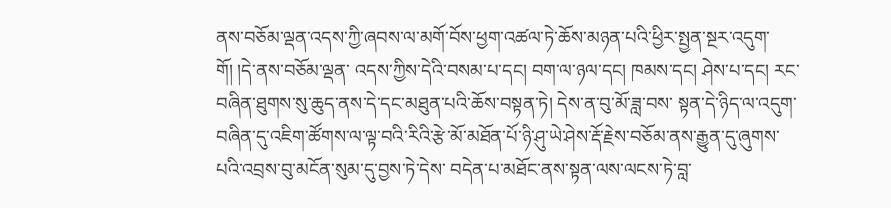ནས་བཅོམ་ལྡན་འདས་ཀྱི་ཞབས་ལ་མགོ་བོས་ཕྱག་འཚལ་ཏེ་ཆོས་མཉན་པའི་ཕྱིར་སྤྱན་སྔར་འདུག་གོ། །དེ་ནས་བཅོམ་ལྡན་ འདས་ཀྱིས་དེའི་བསམ་པ་དང། བག་ལ་ཉལ་དང། ཁམས་དང། ཤེས་པ་དང། རང་བཞིན་ཐུགས་སུ་ཆུད་ནས་དེ་དང་མཐུན་པའི་ཆོས་བསྟན་ཏེ། དེས་ན་བུ་མོ་ཟླ་བས་ སྟན་དེ་ཉིད་ལ་འདུག་བཞིན་དུ་འཇིག་ཚོགས་ལ་ལྟ་བའི་རིའི་རྩེ་མོ་མཐོན་པོ་ཉི་ཤུ་ཡེ་ཤེས་རྡོ་རྗེས་བཅོམ་ནས་རྒྱུན་དུ་ཞུགས་པའི་འབྲས་བུ་མངོན་སུམ་དུ་བྱས་ཏེ་དེས་ བདེན་པ་མཐོང་ནས་སྟན་ལས་ལངས་ཏེ་བླ་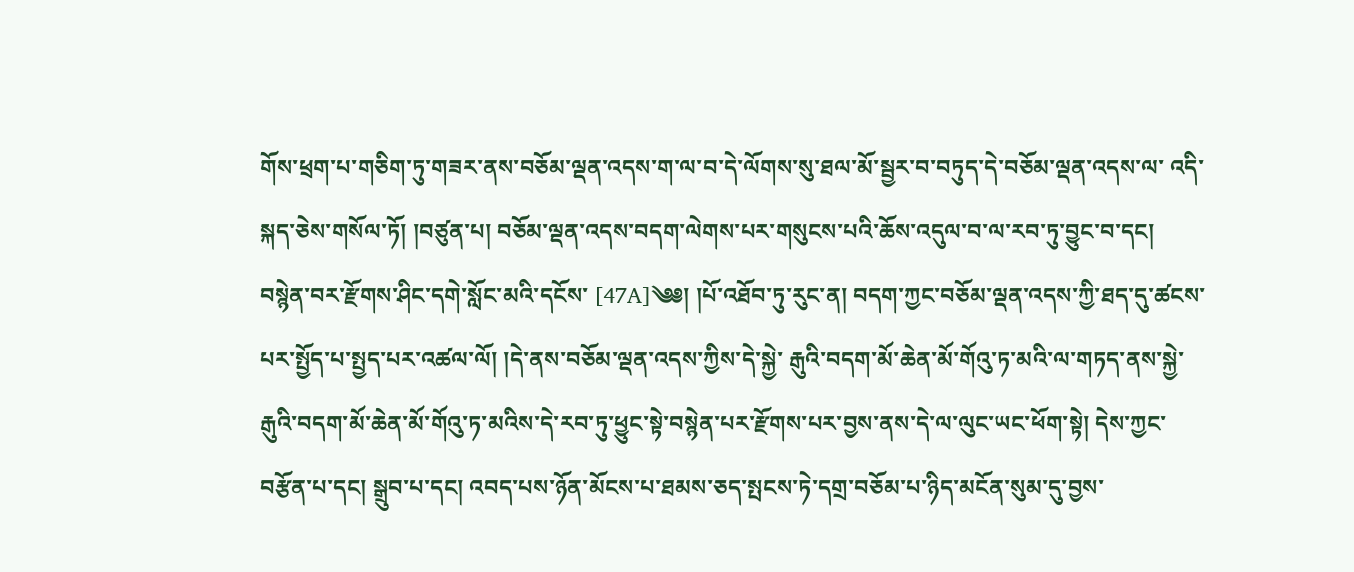གོས་ཕྲག་པ་གཅིག་ཏུ་གཟར་ནས་བཅོམ་ལྡན་འདས་ག་ལ་བ་དེ་ལོགས་སུ་ཐལ་མོ་སྦྱར་བ་བཏུད་དེ་བཅོམ་ལྡན་འདས་ལ་ འདི་སྐད་ཅེས་གསོལ་ཏོ། །བཙུན་པ། བཅོམ་ལྡན་འདས་བདག་ལེགས་པར་གསུངས་པའི་ཆོས་འདུལ་བ་ལ་རབ་ཏུ་བྱུང་བ་དང། བསྙེན་བར་རྫོགས་ཤིང་དགེ་སློང་མའི་དངོས་ [47A]༄༅། །པོ་འཐོབ་ཏུ་རུང་ན། བདག་ཀྱང་བཅོམ་ལྡན་འདས་ཀྱི་ཐད་དུ་ཚངས་པར་སྤྱོད་པ་སྤྱད་པར་འཚལ་ལོ། །དེ་ནས་བཅོམ་ལྡན་འདས་ཀྱིས་དེ་སྐྱེ་ རྒུའི་བདག་མོ་ཆེན་མོ་གོའུ་ཏ་མའི་ལ་གཏད་ནས་སྐྱེ་རྒུའི་བདག་མོ་ཆེན་མོ་གོའུ་ཏ་མའིས་དེ་རབ་ཏུ་ཕྱུང་སྟེ་བསྙེན་པར་རྫོགས་པར་བྱས་ནས་དེ་ལ་ལུང་ཡང་ཕོག་སྟེ། དེས་ཀྱང་ བརྩོན་པ་དང། སྒྲུབ་པ་དང། འབད་པས་ཉོན་མོངས་པ་ཐམས་ཅད་སྤངས་ཏེ་དགྲ་བཅོམ་པ་ཉིད་མངོན་སུམ་དུ་བྱས་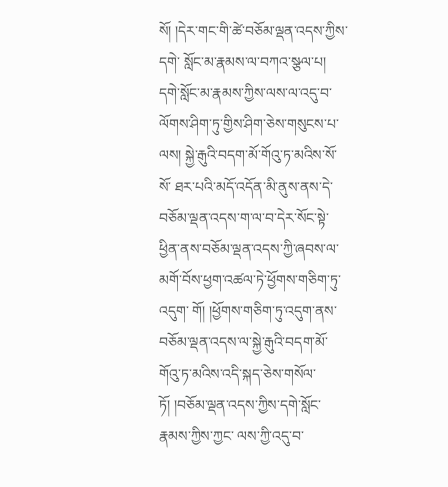སོ། །དེར་གང་གི་ཚེ་བཅོམ་ལྡན་འདས་ཀྱིས་དགེ་ སློང་མ་རྣམས་ལ་བཀའ་སྩལ་པ། དགེ་སློང་མ་རྣམས་ཀྱིས་ལས་ལ་འདུ་བ་ལོགས་ཤིག་ཏུ་གྱིས་ཤིག་ཅེས་གསུངས་པ་ལས། སྐྱེ་རྒུའི་བདག་མོ་གོའུ་ཏ་མའིས་སོ་སོ་ ཐར་པའི་མདོ་འདོན་མི་ནུས་ནས་དེ་བཅོམ་ལྡན་འདས་ག་ལ་བ་དེར་སོང་སྟེ་ཕྱིན་ནས་བཅོམ་ལྡན་འདས་ཀྱི་ཞབས་ལ་མགོ་བོས་ཕྱག་འཚལ་ཏེ་ཕྱོགས་གཅིག་ཏུ་འདུག་ གོ། །ཕྱོགས་གཅིག་ཏུ་འདུག་ནས་བཅོམ་ལྡན་འདས་ལ་སྐྱེ་རྒུའི་བདག་མོ་གོའུ་ཏ་མའིས་འདི་སྐད་ཅེས་གསོལ་ཏོ། །བཅོམ་ལྡན་འདས་ཀྱིས་དགེ་སློང་རྣམས་ཀྱིས་ཀྱང་ ལས་ཀྱི་འདུ་བ་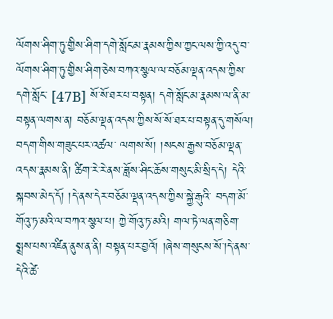ལོགས་ཤིག་ཏུ་གྱིས་ཤིག་དགེ་སློང་མ་རྣམས་ཀྱིས་ཀྱང་ལས་ཀྱི་འདུ་བ་ལོགས་ཤིག་ཏུ་གྱིས་ཤིག་ཅེས་བཀའ་སྩལ་ལ་བཅོམ་ལྡན་འདས་ཀྱིས་དགེ་སློང་ [47B] སོ་སོ་ཐར་པ་བསྟན། དགེ་སློང་མ་རྣམས་ལ་ནི་མ་བསྟན་ལགས་ན། བཅོམ་ལྡན་འདས་ཀྱིས་སོ་སོ་ཐར་པ་བསྟན་དུ་གསོལ། བདག་གིས་གཟུང་པར་འཚལ་ ལགས་སོ། །སངས་རྒྱས་བཅོམ་ལྡན་འདས་རྣམས་ནི། ཚིག་རེ་རེ་ནས་ཟློས་ཤིང་ཆོས་གསུང་མི་སྲིད་དེ། དེའི་སྐབས་མེད་དོ། །དེ་ནས་དེར་བཅོམ་ལྡན་འདས་ཀྱིས་སྐྱེ་རྒུའི་ བདག་མོ་གོའུ་ཏ་མའི་ལ་བཀའ་སྩལ་པ། ཀྱེ་གོའུ་ཏ་མའི། གལ་ཏེ་ལན་གཅིག་སྨྲས་པས་འཛིན་ནུས་ན་ནི། བསྟན་པར་བྱའོ། །ཞེས་གསུངས་སོ་།དེ་ནས་དེའི་ཚེ་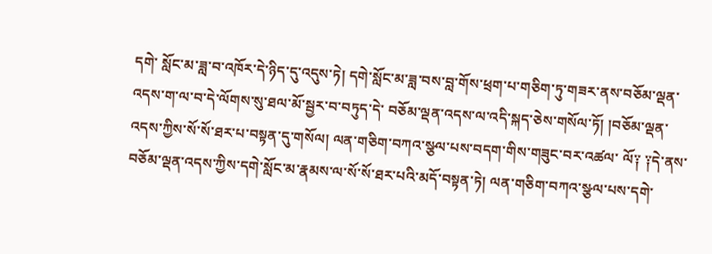དགེ་ སློང་མ་ཟླ་བ་འཁོར་དེ་ཉིད་དུ་འདུས་ཏེ། དགེ་སློང་མ་ཟླ་བས་བླ་གོས་ཕྲག་པ་གཅིག་ཏུ་གཟར་ནས་བཅོམ་ལྡན་འདས་ག་ལ་བ་དེ་ལོགས་སུ་ཐལ་མོ་སྦྱར་བ་བཏུད་དེ་ བཅོམ་ལྡན་འདས་ལ་འདི་སྐད་ཅེས་གསོལ་ཏོ། །བཅོམ་ལྡན་འདས་ཀྱིས་སོ་སོ་ཐར་པ་བསྟན་དུ་གསོལ། ལན་གཅིག་བཀའ་སྩལ་པས་བདག་གིས་གཟུང་བར་འཚལ་ ལོ༑ ༑དེ་ནས་བཅོམ་ལྡན་འདས་ཀྱིས་དགེ་སློང་མ་རྣམས་ལ་སོ་སོ་ཐར་པའི་མདོ་བསྟན་ཏེ། ལན་གཅིག་བཀའ་སྩལ་པས་དགེ་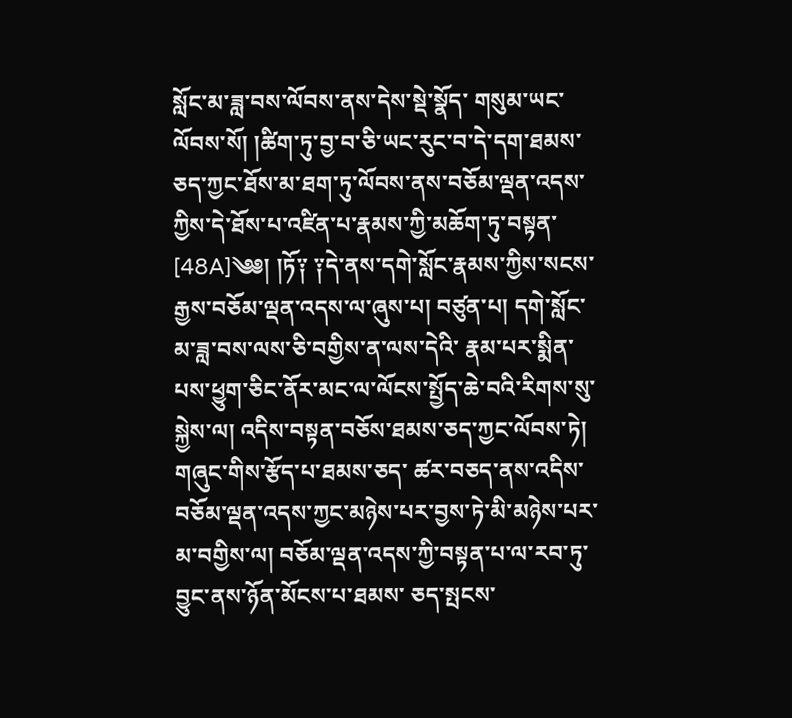སློང་མ་ཟླ་བས་ལོབས་ནས་དེས་སྡེ་སྣོད་ གསུམ་ཡང་ལོབས་སོ། །ཚིག་ཏུ་བྱ་བ་ཅི་ཡང་རུང་བ་དེ་དག་ཐམས་ཅད་ཀྱང་ཐོས་མ་ཐག་ཏུ་ལོབས་ནས་བཅོམ་ལྡན་འདས་ཀྱིས་དེ་ཐོས་པ་འཛིན་པ་རྣམས་ཀྱི་མཆོག་ཏུ་བསྟན་ [48A]༄༅། །ཏོ༑ ༑དེ་ནས་དགེ་སློང་རྣམས་ཀྱིས་སངས་རྒྱས་བཅོམ་ལྡན་འདས་ལ་ཞུས་པ། བཙུན་པ། དགེ་སློང་མ་ཟླ་བས་ལས་ཅི་བགྱིས་ན་ལས་དེའི་ རྣམ་པར་སྨིན་པས་ཕྱུག་ཅིང་ནོར་མང་ལ་ལོངས་སྤྱོད་ཆེ་བའི་རིགས་སུ་སྐྱེས་ལ། འདིས་བསྟན་བཅོས་ཐམས་ཅད་ཀྱང་ལོབས་ཏེ། གཞུང་གིས་རྩོད་པ་ཐམས་ཅད་ ཚར་བཅད་ནས་འདིས་བཅོམ་ལྡན་འདས་ཀྱང་མཉེས་པར་བྱས་ཏེ་མི་མཉེས་པར་མ་བགྱིས་ལ། བཅོམ་ལྡན་འདས་ཀྱི་བསྟན་པ་ལ་རབ་ཏུ་བྱུང་ནས་ཉོན་མོངས་པ་ཐམས་ ཅད་སྤངས་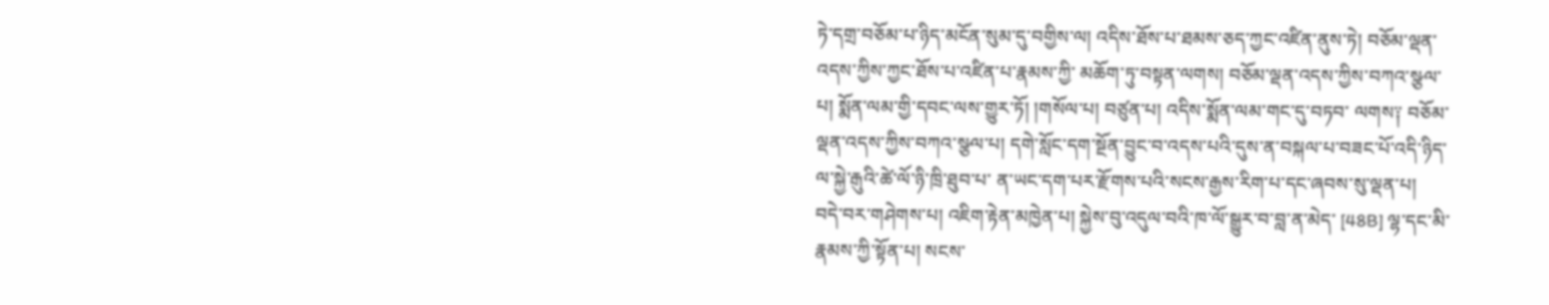ཏེ་དགྲ་བཅོམ་པ་ཉིད་མངོན་སུམ་དུ་བགྱིས་ལ། འདིས་ཐོས་པ་ཐམས་ཅད་ཀྱང་འཛིན་ནུས་ཏེ། བཅོམ་ལྡན་འདས་ཀྱིས་ཀྱང་ཐོས་པ་འཛིན་པ་རྣམས་ཀྱི་ མཆོག་ཏུ་བསྟན་ལགས། བཅོམ་ལྡན་འདས་ཀྱིས་བཀའ་སྩལ་པ། སྨོན་ལམ་གྱི་དབང་ལས་གྱུར་ཏོ། །གསོལ་པ། བཙུན་པ། འདིས་སྨོན་ལམ་གང་དུ་བཏབ་ ལགས༑ བཅོམ་ལྡན་འདས་ཀྱིས་བཀའ་སྩལ་པ། དགེ་སློང་དག་སྔོན་བྱུང་བ་འདས་པའི་དུས་ན་བསྐལ་པ་བཟང་པོ་འདི་ཉིད་ལ་སྐྱེ་རྒུའི་ཚེ་ལོ་ཉི་ཁྲི་ཐུབ་པ་ ན་ཡང་དག་པར་རྫོགས་པའི་སངས་རྒྱས་རིག་པ་དང་ཞབས་སུ་ལྡན་པ། བདེ་བར་གཤེགས་པ། འཇིག་རྟེན་མཁྱེན་པ། སྐྱེས་བུ་འདུལ་བའི་ཁ་ལོ་སྒྱུར་བ་བླ་ན་མེད་ [48B] ལྷ་དང་མི་རྣམས་ཀྱི་སྟོན་པ། སངས་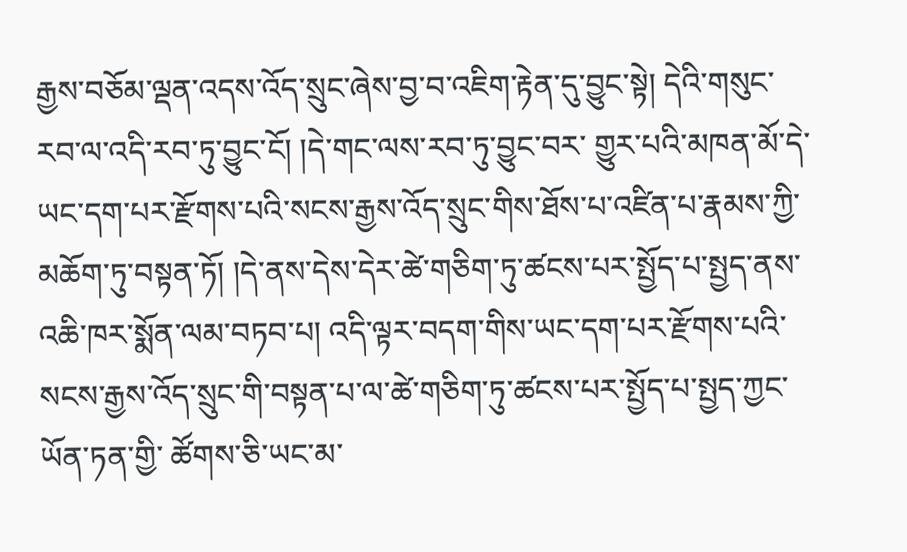རྒྱས་བཅོམ་ལྡན་འདས་འོད་སྲུང་ཞེས་བྱ་བ་འཇིག་རྟེན་དུ་བྱུང་སྟེ། དེའི་གསུང་རབ་ལ་འདི་རབ་ཏུ་བྱུང་ངོ། །དེ་གང་ལས་རབ་ཏུ་བྱུང་བར་ གྱུར་པའི་མཁན་མོ་དེ་ཡང་དག་པར་རྫོགས་པའི་སངས་རྒྱས་འོད་སྲུང་གིས་ཐོས་པ་འཛིན་པ་རྣམས་ཀྱི་མཆོག་ཏུ་བསྟན་ཏོ། །དེ་ནས་དེས་དེར་ཚེ་གཅིག་ཏུ་ཚངས་པར་སྤྱོད་པ་སྤྱད་ནས་ འཆི་ཁར་སྨོན་ལམ་བཏབ་པ། འདི་ལྟར་བདག་གིས་ཡང་དག་པར་རྫོགས་པའི་སངས་རྒྱས་འོད་སྲུང་གི་བསྟན་པ་ལ་ཚེ་གཅིག་ཏུ་ཚངས་པར་སྤྱོད་པ་སྤྱད་ཀྱང་ཡོན་ཏན་གྱི་ ཚོགས་ཅི་ཡང་མ་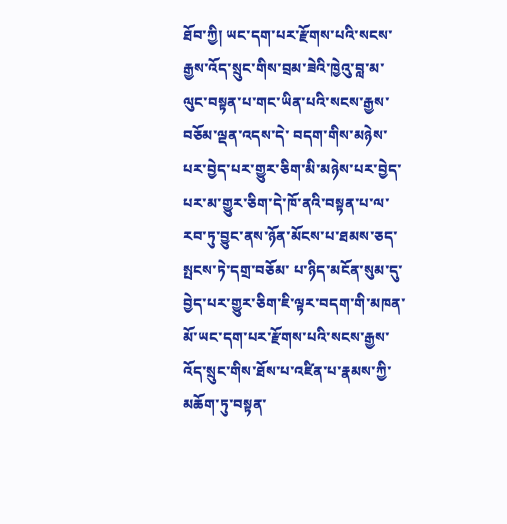ཐོབ་ཀྱི། ཡང་དག་པར་རྫོགས་པའི་སངས་རྒྱས་འོད་སྲུང་གིས་བྲམ་ཟེའི་ཁྱེའུ་བླ་མ་ལུང་བསྟན་པ་གང་ཡིན་པའི་སངས་རྒྱས་བཅོམ་ལྡན་འདས་དེ་ བདག་གིས་མཉེས་པར་བྱེད་པར་གྱུར་ཅིག་མི་མཉེས་པར་བྱེད་པར་མ་གྱུར་ཅིག་དེ་ཁོ་ནའི་བསྟན་པ་ལ་རབ་ཏུ་བྱུང་ནས་ཉོན་མོངས་པ་ཐམས་ཅད་སྤངས་ཏེ་དགྲ་བཅོམ་ པ་ཉིད་མངོན་སུམ་དུ་བྱེད་པར་གྱུར་ཅིག་ཇི་ལྟར་བདག་གི་མཁན་མོ་ཡང་དག་པར་རྫོགས་པའི་སངས་རྒྱས་འོད་སྲུང་གིས་ཐོས་པ་འཛིན་པ་རྣམས་ཀྱི་མཆོག་ཏུ་བསྟན་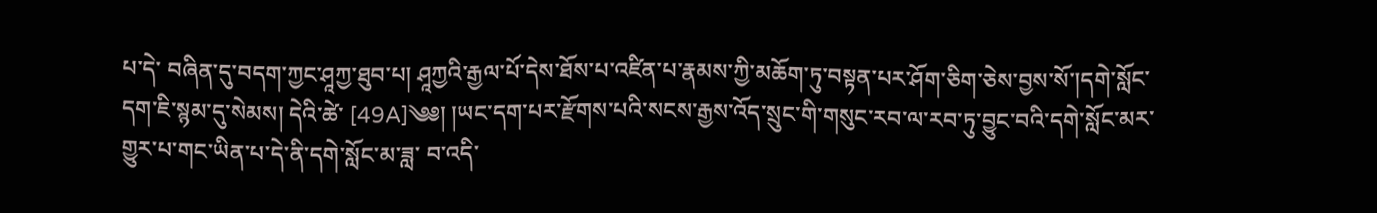པ་དེ་ བཞིན་དུ་བདག་ཀྱང་ཤཱཀྱ་ཐུབ་པ། ཤཱཀྱའི་རྒྱལ་པོ་དེས་ཐོས་པ་འཛིན་པ་རྣམས་ཀྱི་མཆོག་ཏུ་བསྟན་པར་ཤོག་ཅིག་ཅེས་བྱས་སོ་།དགེ་སློང་དག་ཇི་སྙམ་དུ་སེམས། དེའི་ཚེ་ [49A]༄༅། །ཡང་དག་པར་རྫོགས་པའི་སངས་རྒྱས་འོད་སྲུང་གི་གསུང་རབ་ལ་རབ་ཏུ་བྱུང་བའི་དགེ་སློང་མར་གྱུར་པ་གང་ཡིན་པ་དེ་ནི་དགེ་སློང་མ་ཟླ་ བ་འདི་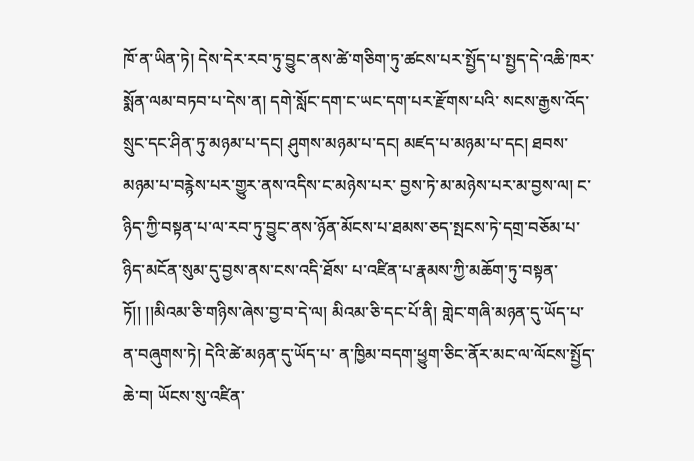ཁོ་ན་ཡིན་ཏེ། དེས་དེར་རབ་ཏུ་བྱུང་ནས་ཚེ་གཅིག་ཏུ་ཚངས་པར་སྤྱོད་པ་སྤྱད་དེ་འཆི་ཁར་སྨོན་ལམ་བཏབ་པ་དེས་ན། དགེ་སློང་དག་ང་ཡང་དག་པར་རྫོགས་པའི་ སངས་རྒྱས་འོད་སྲུང་དང་ཤིན་ཏུ་མཉམ་པ་དང། ཤུགས་མཉམ་པ་དང། མཛད་པ་མཉམ་པ་དང། ཐབས་མཉམ་པ་བརྙེས་པར་གྱུར་ནས་འདིས་ང་མཉེས་པར་ བྱས་ཏེ་མ་མཉེས་པར་མ་བྱས་ལ། ང་ཉིད་ཀྱི་བསྟན་པ་ལ་རབ་ཏུ་བྱུང་ནས་ཉོན་མོངས་པ་ཐམས་ཅད་སྤངས་ཏེ་དགྲ་བཅོམ་པ་ཉིད་མངོན་སུམ་དུ་བྱས་ནས་ངས་འདི་ཐོས་ པ་འཛིན་པ་རྣམས་ཀྱི་མཆོག་ཏུ་བསྟན་ཏོ།། །།མིའམ་ཅི་གཉིས་ཞེས་བྱ་བ་དེ་ལ། མིའམ་ཅི་དང་པོ་ནི། གླེང་གཞི་མཉན་དུ་ཡོད་པ་ན་བཞུགས་ཏེ། དེའི་ཚེ་མཉན་དུ་ཡོད་པ་ ན་ཁྱིམ་བདག་ཕྱུག་ཅིང་ནོར་མང་ལ་ལོངས་སྤྱོད་ཆེ་བ། ཡོངས་སུ་འཛིན་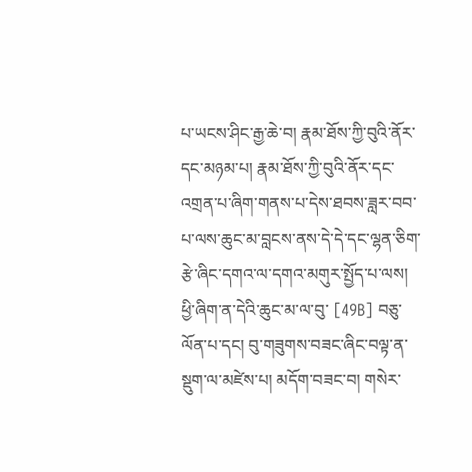པ་ཡངས་ཤིང་རྒྱ་ཆེ་བ། རྣམ་ཐོས་ཀྱི་བུའི་ནོར་དང་མཉམ་པ། རྣམ་ཐོས་ཀྱི་བུའི་ནོར་དང་ འགྲན་པ་ཞིག་གནས་པ་དེས་ཐབས་ཟླར་བབ་པ་ལས་ཆུང་མ་བླངས་ནས་དེ་དེ་དང་ལྷན་ཅིག་རྩེ་ཞིང་དགའ་ལ་དགའ་མགུར་སྤྱོད་པ་ལས། ཕྱི་ཞིག་ན་དེའི་ཆུང་མ་ལ་བུ་ [49B] བཅུ་ལོན་པ་དང། བུ་གཟུགས་བཟང་ཞིང་བལྟ་ན་སྡུག་ལ་མཛེས་པ། མདོག་བཟང་བ། གསེར་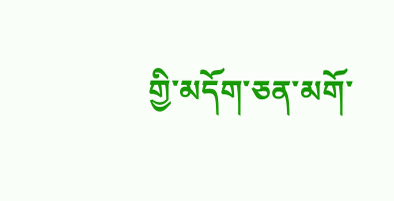གྱི་མདོག་ཅན་མགོ་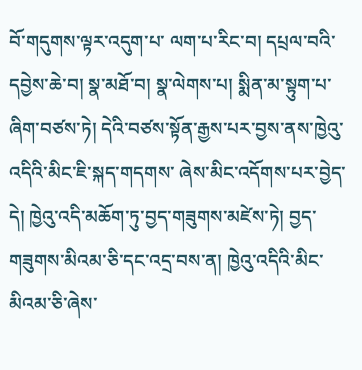བོ་གདུགས་ལྟར་འདུག་པ་ ལག་པ་རིང་བ། དཔྲལ་བའི་དབྱེས་ཆེ་བ། སྣ་མཐོ་བ། སྣ་ལེགས་པ། སྨིན་མ་སྟུག་པ་ཞིག་བཙས་ཏེ། དེའི་བཙས་སྟོན་རྒྱས་པར་བྱས་ནས་ཁྱེའུ་འདིའི་མིང་ཇི་སྐད་གདགས་ ཞེས་མིང་འདོགས་པར་བྱེད་དེ། ཁྱེའུ་འདི་མཆོག་ཏུ་བྱད་གཟུགས་མཛེས་ཏེ། བྱད་གཟུགས་མིའམ་ཅི་དང་འདྲ་བས་ན། ཁྱེའུ་འདིའི་མིང་མིའམ་ཅི་ཞེས་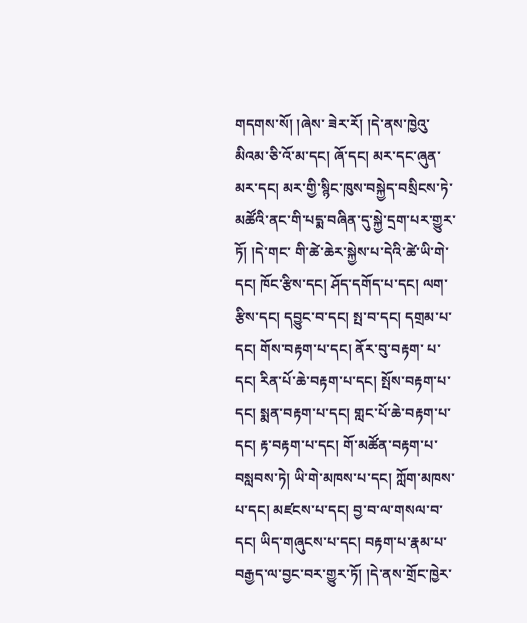གདགས་སོ། །ཞེས་ ཟེར་རོ། །དེ་ནས་ཁྱེའུ་མིའམ་ཅི་འོ་མ་དང། ཞོ་དང། མར་དང་ཞུན་མར་དང། མར་གྱི་སྙིང་ཁུས་བསྐྱེད་བསྲིངས་ཏེ་མཚོའི་ནང་གི་པདྨ་བཞིན་དུ་སྐྱེ་དྲག་པར་གྱུར་ཏོ། །དེ་གང་ གི་ཚེ་ཆེར་སྐྱེས་པ་དེའི་ཚེ་ཡི་གེ་དང། ཁོང་རྩིས་དང། ཤོད་དགོད་པ་དང། ལག་རྩིས་དང། དབྱུང་བ་དང། སྤ་བ་དང། དགྲམ་པ་དང། གོས་བརྟག་པ་དང། ནོར་བུ་བརྟག་ པ་དང། རིན་པོ་ཆེ་བརྟག་པ་དང། སྤོས་བརྟག་པ་དང། སྨན་བརྟག་པ་དང། གླང་པོ་ཆེ་བརྟག་པ་དང། རྟ་བརྟག་པ་དང། གོ་མཚོན་བརྟག་པ་བསླབས་ཏེ། ཡི་གེ་མཁས་པ་དང། ཀློག་མཁས་ པ་དང། མཛངས་པ་དང། བྱ་བ་ལ་གསལ་བ་དང། ཡིད་གཞུངས་པ་དང། བརྟག་པ་རྣམ་པ་བརྒྱད་ལ་བྱང་བར་གྱུར་ཏོ། །དེ་ནས་གྲོང་ཁྱེར་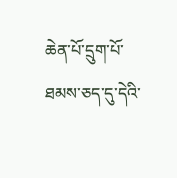ཆེན་པོ་དྲུག་པོ་ཐམས་ཅད་དུ་དེའི་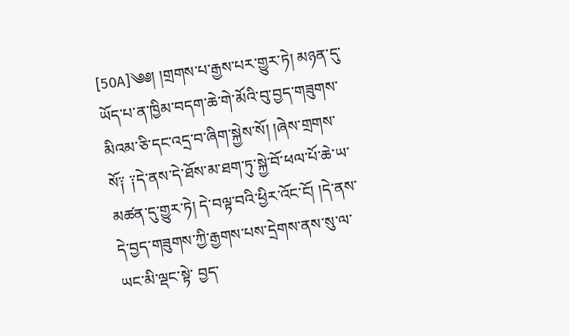[50A]༄༅། །གྲགས་པ་རྒྱས་པར་གྱུར་ཏེ། མཉན་དུ་ཡོད་པ་ན་ཁྱིམ་བདག་ཆེ་གེ་མོའི་བུ་བྱད་གཟུགས་མིའམ་ཅི་དང་འདྲ་བ་ཞིག་སྐྱེས་སོ། །ཞེས་གྲགས་ སོ༑ ༑དེ་ནས་དེ་ཐོས་མ་ཐག་ཏུ་སྐྱེ་བོ་ཕལ་པོ་ཆེ་ཡ་མཚན་དུ་གྱུར་ཏེ། དེ་བལྟ་བའི་ཕྱིར་འོང་ངོ། །དེ་ནས་དེ་བྱད་གཟུགས་ཀྱི་རྒྱགས་པས་དྲེགས་ནས་སུ་ལ་ཡང་མི་ལྡང་སྟེ་ བྱད་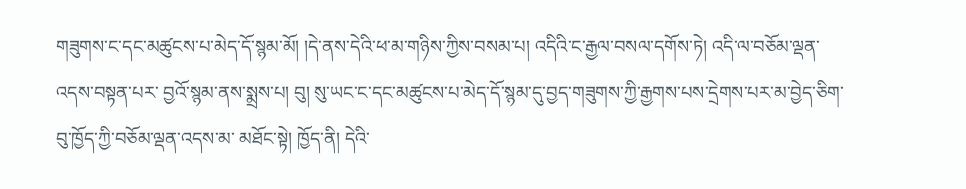གཟུགས་ང་དང་མཚུངས་པ་མེད་དོ་སྙམ་མོ། །དེ་ནས་དེའི་ཕ་མ་གཉིས་ཀྱིས་བསམ་པ། འདིའི་ང་རྒྱལ་བསལ་དགོས་ཏེ། འདི་ལ་བཅོམ་ལྡན་འདས་བསྟན་པར་ བྱའོ་སྙམ་ནས་སྨྲས་པ། བུ། སུ་ཡང་ང་དང་མཚུངས་པ་མེད་དོ་སྙམ་དུ་བྱད་གཟུགས་ཀྱི་རྒྱགས་པས་དྲེགས་པར་མ་བྱེད་ཅིག་བུ་ཁྱོད་ཀྱི་བཅོམ་ལྡན་འདས་མ་ མཐོང་སྟེ། ཁྱོད་ནི། དེའི་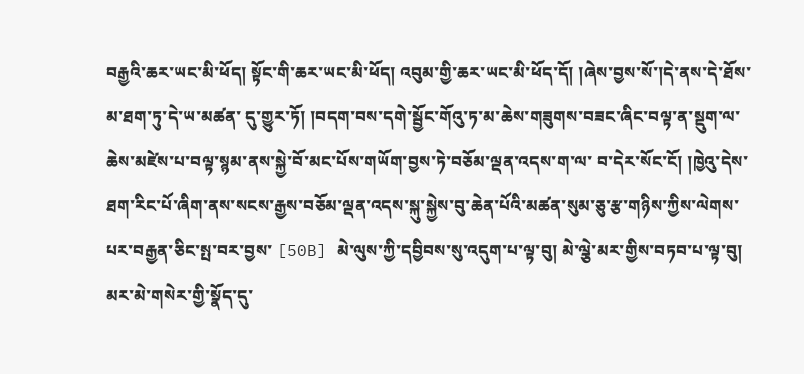བརྒྱའི་ཆར་ཡང་མི་ཕོད། སྟོང་གི་ཆར་ཡང་མི་ཕོད། འབུམ་གྱི་ཆར་ཡང་མི་ཕོད་དོ། །ཞེས་བྱས་སོ་།དེ་ནས་དེ་ཐོས་མ་ཐག་ཏུ་དེ་ཡ་མཚན་ དུ་གྱུར་ཏོ། །བདག་བས་དགེ་སྦྱོང་གོའུ་ཏ་མ་ཆེས་གཟུགས་བཟང་ཞིང་བལྟ་ན་སྡུག་ལ་ཆེས་མཛེས་པ་བལྟ་སྙམ་ནས་སྐྱེ་བོ་མང་པོས་གཡོག་བྱས་ཏེ་བཅོམ་ལྡན་འདས་ག་ལ་ བ་དེར་སོང་ངོ། །ཁྱེའུ་དེས་ཐག་རིང་པོ་ཞིག་ནས་སངས་རྒྱས་བཅོམ་ལྡན་འདས་སྐུ་སྐྱེས་བུ་ཆེན་པོའི་མཚན་སུམ་ཅུ་རྩ་གཉིས་ཀྱིས་ལེགས་པར་བརྒྱན་ཅིང་སྤ་བར་བྱས་ [50B] མེ་ལུས་ཀྱི་དབྱིབས་སུ་འདུག་པ་ལྟ་བུ། མེ་ལྕེ་མར་གྱིས་བཏབ་པ་ལྟ་བུ། མར་མེ་གསེར་གྱི་སྣོད་དུ་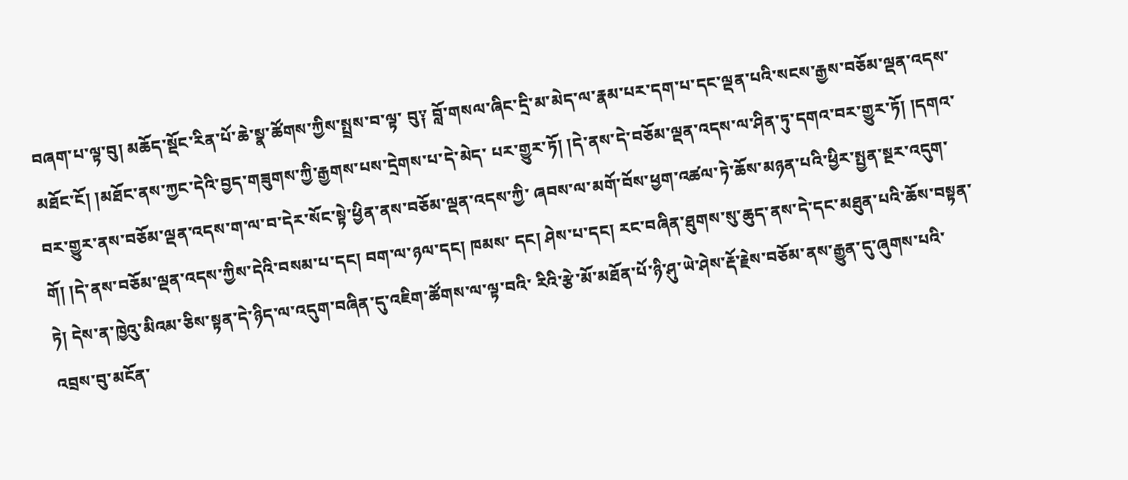བཞག་པ་ལྟ་བུ། མཆོད་སྡོང་རིན་པོ་ཆེ་སྣ་ཚོགས་ཀྱིས་སྤྲས་བ་ལྟ་ བུ༑ བློ་གསལ་ཞིང་དྲི་མ་མེད་ལ་རྣམ་པར་དག་པ་དང་ལྡན་པའི་སངས་རྒྱས་བཅོམ་ལྡན་འདས་མཐོང་ངོ། །མཐོང་ནས་ཀྱང་དེའི་བྱད་གཟུགས་ཀྱི་རྒྱགས་པས་དྲེགས་པ་དེ་མེད་ པར་གྱུར་ཏོ། །དེ་ནས་དེ་བཅོམ་ལྡན་འདས་ལ་ཤིན་ཏུ་དགའ་བར་གྱུར་ཏོ། །དགའ་བར་གྱུར་ནས་བཅོམ་ལྡན་འདས་ག་ལ་བ་དེར་སོང་སྟེ་ཕྱིན་ནས་བཅོམ་ལྡན་འདས་ཀྱི་ ཞབས་ལ་མགོ་བོས་ཕྱག་འཚལ་ཏེ་ཆོས་མཉན་པའི་ཕྱིར་སྤྱན་སྔར་འདུག་གོ། །དེ་ནས་བཅོམ་ལྡན་འདས་ཀྱིས་དེའི་བསམ་པ་དང། བག་ལ་ཉལ་དང། ཁམས་ དང། ཤེས་པ་དང། རང་བཞིན་ཐུགས་སུ་ཆུད་ནས་དེ་དང་མཐུན་པའི་ཆོས་བསྟན་ཏེ། དེས་ན་ཁྱེའུ་མིའམ་ཅིས་སྟན་དེ་ཉིད་ལ་འདུག་བཞིན་དུ་འཇིག་ཚོགས་ལ་ལྟ་བའི་ རིའི་རྩེ་མོ་མཐོན་པོ་ཉི་ཤུ་ཡེ་ཤེས་རྡོ་རྗེས་བཅོམ་ནས་རྒྱུན་དུ་ཞུགས་པའི་འབྲས་བུ་མངོན་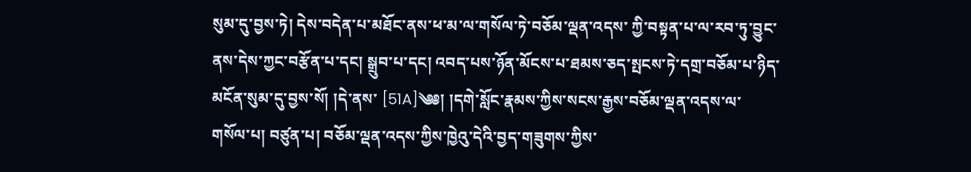སུམ་དུ་བྱས་ཏེ། དེས་བདེན་པ་མཐོང་ནས་ཕ་མ་ལ་གསོལ་ཏེ་བཅོམ་ལྡན་འདས་ ཀྱི་བསྟན་པ་ལ་རབ་ཏུ་བྱུང་ནས་དེས་ཀྱང་བརྩོན་པ་དང། སྒྲུབ་པ་དང། འབད་པས་ཉོན་མོངས་པ་ཐམས་ཅད་སྤངས་ཏེ་དགྲ་བཅོམ་པ་ཉིད་མངོན་སུམ་དུ་བྱས་སོ། །དེ་ནས་ [51A]༄༅། །དགེ་སློང་རྣམས་ཀྱིས་སངས་རྒྱས་བཅོམ་ལྡན་འདས་ལ་གསོལ་པ། བཙུན་པ། བཅོམ་ལྡན་འདས་ཀྱིས་ཁྱེའུ་དེའི་བྱད་གཟུགས་ཀྱིས་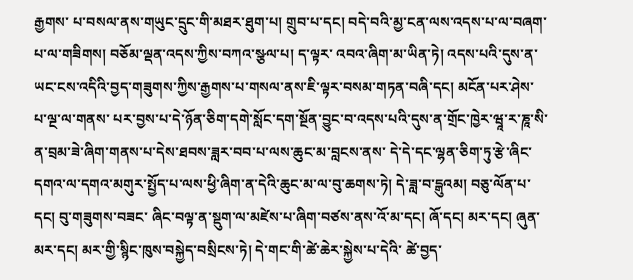རྒྱགས་ པ་བསལ་ནས་གཡུང་དྲུང་གི་མཐར་ཐུག་པ། གྲུབ་པ་དང། བདེ་བའི་མྱ་ངན་ལས་འདས་པ་ལ་བཞག་པ་ལ་གཟིགས། བཅོམ་ལྡན་འདས་ཀྱིས་བཀའ་སྩལ་པ། ད་ལྟར་ འབའ་ཞིག་མ་ཡིན་ཏེ། འདས་པའི་དུས་ན་ཡང་ངས་འདིའི་བྱད་གཟུགས་ཀྱིས་རྒྱགས་པ་གསལ་ནས་ཇི་ལྟར་བསམ་གཏན་བཞི་དང། མངོན་པར་ཤེས་པ་ལྔ་ལ་གནས་ པར་བྱས་པ་དེ་ཉོན་ཅིག་དགེ་སློང་དག་སྔོན་བྱུང་བ་འདས་པའི་དུས་ན་གྲོང་ཁྱེར་ཝཱ་ར་ཎཱ་སི་ན་བྲམ་ཟེ་ཞིག་གནས་པ་དེས་ཐབས་ཟླར་བབ་པ་ལས་ཆུང་མ་བླངས་ནས་ དེ་དེ་དང་ལྷན་ཅིག་ཏུ་རྩེ་ཞིང་དགའ་ལ་དགའ་མགུར་སྤྱོད་པ་ལས་ཕྱི་ཞིག་ན་དེའི་ཆུང་མ་ལ་བུ་ཆགས་ཏེ། དེ་ཟླ་བ་དྒུའམ། བཅུ་ལོན་པ་དང། བུ་གཟུགས་བཟང་ ཞིང་བལྟ་ན་སྡུག་ལ་མཛེས་པ་ཞིག་བཙས་ནས་འོ་མ་དང། ཞོ་དང། མར་དང། ཞུན་མར་དང། མར་གྱི་སྙིང་ཁུས་བསྐྱེད་བསྲིངས་ཏེ། དེ་གང་གི་ཚེ་ཆེར་སྐྱེས་པ་དེའི་ ཚེ་བྱད་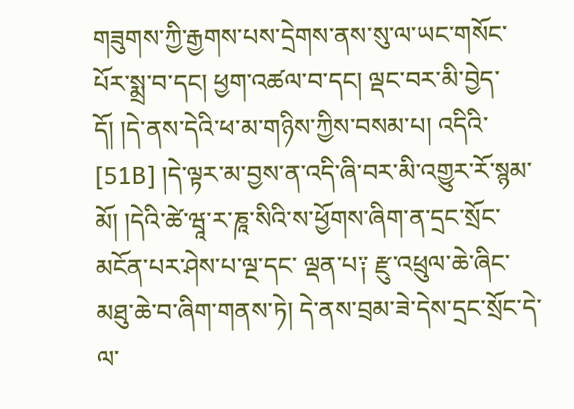གཟུགས་ཀྱི་རྒྱགས་པས་དྲེགས་ནས་སུ་ལ་ཡང་གསོང་པོར་སྨྲ་བ་དང། ཕྱག་འཚལ་བ་དང། ལྡང་བར་མི་བྱེད་དོ། །དེ་ནས་དེའི་ཕ་མ་གཉིས་ཀྱིས་བསམ་པ། འདིའི་ [51B] །དེ་ལྟར་མ་བྱས་ན་འདི་ཞི་བར་མི་འགྱུར་རོ་སྙམ་མོ། །དེའི་ཚེ་ཝཱ་ར་ཎཱ་སིའི་ས་ཕྱོགས་ཞིག་ན་དྲང་སྲོང་མངོན་པར་ཤེས་པ་ལྔ་དང་ ལྡན་པ༑ རྫུ་འཕྲུལ་ཆེ་ཞིང་མཐུ་ཆེ་བ་ཞིག་གནས་ཏེ། དེ་ནས་བྲམ་ཟེ་དེས་དྲང་སྲོང་དེ་ལ་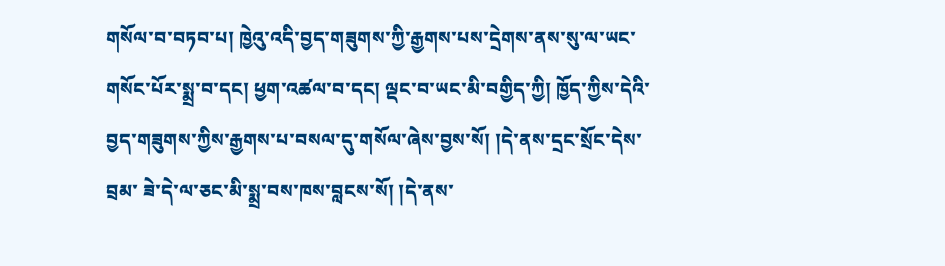གསོལ་བ་བཏབ་པ། ཁྱེའུ་འདི་བྱད་གཟུགས་ཀྱི་རྒྱགས་པས་དྲེགས་ནས་སུ་ལ་ཡང་ གསོང་པོར་སྨྲ་བ་དང། ཕྱག་འཚལ་བ་དང། ལྡང་བ་ཡང་མི་བགྱིད་ཀྱི། ཁྱོད་ཀྱིས་དེའི་བྱད་གཟུགས་ཀྱིས་རྒྱགས་པ་བསལ་དུ་གསོལ་ཞེས་བྱས་སོ། །དེ་ནས་དྲང་སྲོང་དེས་བྲམ་ ཟེ་དེ་ལ་ཅང་མི་སྨྲ་བས་ཁས་བླངས་སོ། །དེ་ནས་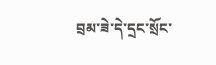བྲམ་ཟེ་དེ་དྲང་སྲོང་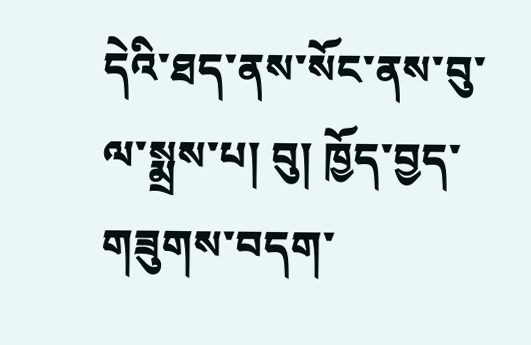དེའི་ཐད་ནས་སོང་ནས་བུ་ལ་སྨྲས་པ། བུ། ཁྱོད་བྱད་གཟུགས་བདག་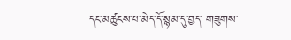དང་མཚུངས་པ་མེད་དོ་སྙམ་དུ་བྱད་ གཟུགས་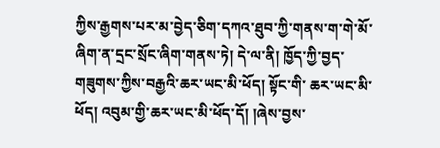ཀྱིས་རྒྱགས་པར་མ་བྱེད་ཅིག་དཀའ་ཐུབ་ཀྱི་གནས་ག་གེ་མོ་ཞིག་ན་དྲང་སྲོང་ཞིག་གནས་ཏེ། དེ་ལ་ནི། ཁྱོད་ཀྱི་བྱད་གཟུགས་ཀྱིས་བརྒྱའི་ཆར་ཡང་མི་ཕོད། སྟོང་གི་ ཆར་ཡང་མི་ཕོད། འབུམ་གྱི་ཆར་ཡང་མི་ཕོད་དོ། །ཞེས་བྱས་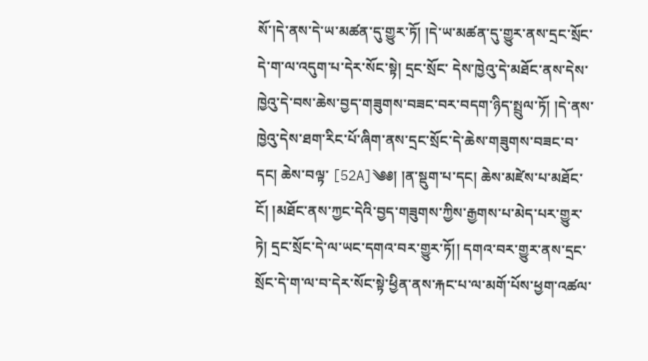སོ་།དེ་ནས་དེ་ཡ་མཚན་དུ་གྱུར་ཏོ། །དེ་ཡ་མཚན་དུ་གྱུར་ནས་དྲང་སྲོང་དེ་ག་ལ་འདུག་པ་དེར་སོང་སྟེ། དྲང་སྲོང་ དེས་ཁྱེའུ་དེ་མཐོང་ནས་དེས་ཁྱེའུ་དེ་བས་ཆེས་བྱད་གཟུགས་བཟང་བར་བདག་ཉིད་སྤྲུལ་ཏོ། །དེ་ནས་ཁྱེའུ་དེས་ཐག་རིང་པོ་ཞིག་ནས་དྲང་སྲོང་དེ་ཆེས་གཟུགས་བཟང་བ་དང། ཆེས་བལྟ་ [52A]༄༅། །ན་སྡུག་པ་དང། ཆེས་མཛེས་པ་མཐོང་ངོ། །མཐོང་ནས་ཀྱང་དེའི་བྱད་གཟུགས་ཀྱིས་རྒྱགས་པ་མེད་པར་གྱུར་ཏེ། དྲང་སྲོང་དེ་ལ་ཡང་དགའ་བར་གྱུར་ཏོ།། དགའ་བར་གྱུར་ནས་དྲང་སྲོང་དེ་ག་ལ་བ་དེར་སོང་སྟེ་ཕྱིན་ནས་རྐང་པ་ལ་མགོ་པོས་ཕྱག་འཚལ་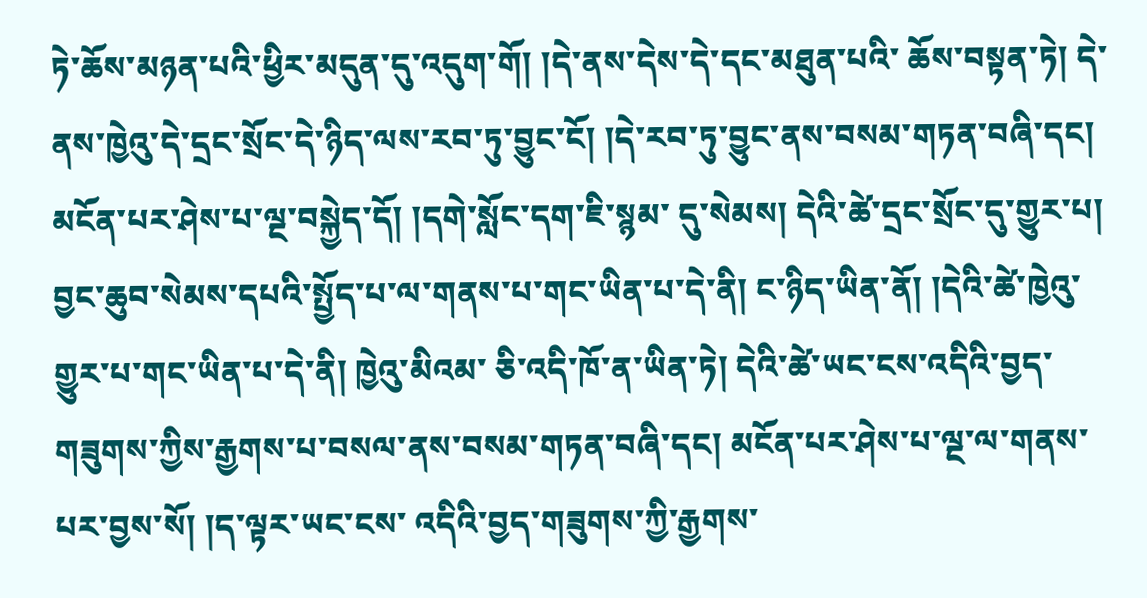ཏེ་ཆོས་མཉན་པའི་ཕྱིར་མདུན་དུ་འདུག་གོ། །དེ་ནས་དེས་དེ་དང་མཐུན་པའི་ ཆོས་བསྟན་ཏེ། དེ་ནས་ཁྱེའུ་དེ་དྲང་སྲོང་དེ་ཉིད་ལས་རབ་ཏུ་བྱུང་ངོ། །དེ་རབ་ཏུ་བྱུང་ནས་བསམ་གཏན་བཞི་དང། མངོན་པར་ཤེས་པ་ལྔ་བསྐྱེད་དོ། །དགེ་སློང་དག་ཇི་སྙམ་ དུ་སེམས། དེའི་ཚེ་དྲང་སྲོང་དུ་གྱུར་པ། བྱང་ཆུབ་སེམས་དཔའི་སྤྱོད་པ་ལ་གནས་པ་གང་ཡིན་པ་དེ་ནི། ང་ཉིད་ཡིན་ནོ། །དེའི་ཚེ་ཁྱེའུ་གྱུར་པ་གང་ཡིན་པ་དེ་ནི། ཁྱེའུ་མིའམ་ ཅི་འདི་ཁོ་ན་ཡིན་ཏེ། དེའི་ཚེ་ཡང་ངས་འདིའི་བྱད་གཟུགས་ཀྱིས་རྒྱགས་པ་བསལ་ནས་བསམ་གཏན་བཞི་དང། མངོན་པར་ཤེས་པ་ལྔ་ལ་གནས་པར་བྱས་སོ། །ད་ལྟར་ཡང་ངས་ འདིའི་བྱད་གཟུགས་ཀྱི་རྒྱགས་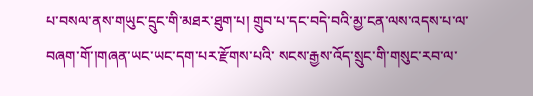པ་བསལ་ནས་གཡུང་དྲུང་གི་མཐར་ཐུག་པ། གྲུབ་པ་དང་བདེ་བའི་མྱ་ངན་ལས་འདས་པ་ལ་བཞག་གོ་།གཞན་ཡང་ཡང་དག་པར་རྫོགས་པའི་ སངས་རྒྱས་འོད་སྲུང་གི་གསུང་རབ་ལ་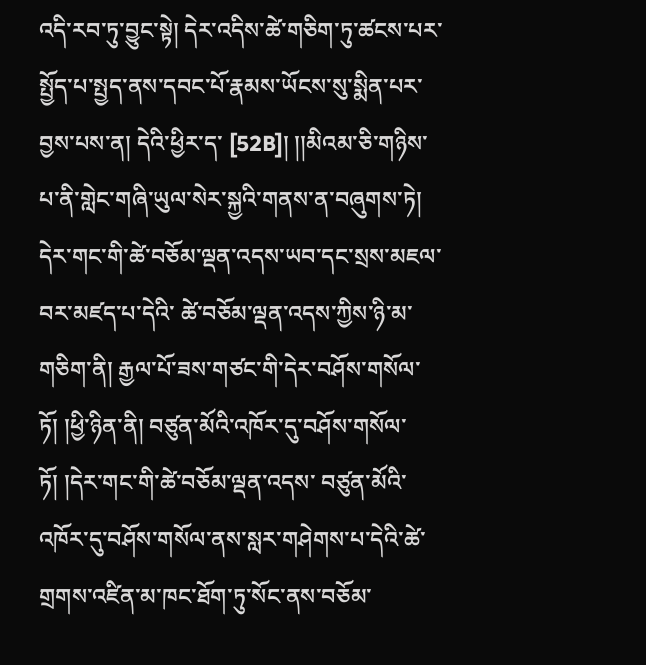འདི་རབ་ཏུ་བྱུང་སྟེ། དེར་འདིས་ཚེ་གཅིག་ཏུ་ཚངས་པར་སྤྱོད་པ་སྤྱད་ནས་དབང་པོ་རྣམས་ཡོངས་སུ་སྨིན་པར་བྱས་པས་ན། དེའི་ཕྱིར་ད་ [52B]། །།མིའམ་ཅི་གཉིས་པ་ནི་གླེང་གཞི་ཡུལ་སེར་སྐྱའི་གནས་ན་བཞུགས་ཏེ། དེར་གང་གི་ཚེ་བཅོམ་ལྡན་འདས་ཡབ་དང་སྲས་མཇལ་བར་མཛད་པ་དེའི་ ཚེ་བཅོམ་ལྡན་འདས་ཀྱིས་ཉི་མ་གཅིག་ནི། རྒྱལ་པོ་ཟས་གཙང་གི་དེར་བཤོས་གསོལ་ཏོ། །ཕྱི་ཉིན་ནི། བཙུན་མོའི་འཁོར་དུ་བཤོས་གསོལ་ཏོ། །དེར་གང་གི་ཚེ་བཅོམ་ལྡན་འདས་ བཙུན་མོའི་འཁོར་དུ་བཤོས་གསོལ་ནས་སླར་གཤེགས་པ་དེའི་ཚེ་གྲགས་འཛིན་མ་ཁང་ཐོག་ཏུ་སོང་ནས་བཅོམ་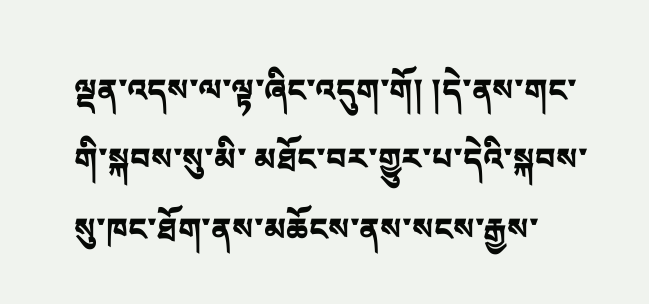ལྡན་འདས་ལ་ལྟ་ཞིང་འདུག་གོ། །དེ་ནས་གང་གི་སྐབས་སུ་མི་ མཐོང་བར་གྱུར་པ་དེའི་སྐབས་སུ་ཁང་ཐོག་ནས་མཆོངས་ནས་སངས་རྒྱས་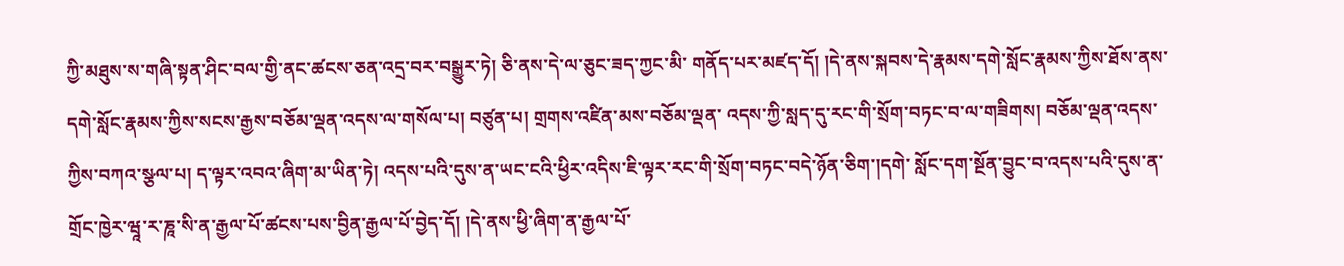ཀྱི་མཐུས་ས་གཞི་སྟན་ཤིང་བལ་གྱི་ནང་ཚངས་ཅན་འདྲ་བར་བསྒྱུར་ཏེ། ཅི་ནས་དེ་ལ་ཅུང་ཟད་ཀྱང་མི་ གནོད་པར་མཛད་དོ། །དེ་ནས་སྐབས་དེ་རྣམས་དགེ་སློང་རྣམས་ཀྱིས་ཐོས་ནས་དགེ་སློང་རྣམས་ཀྱིས་སངས་རྒྱས་བཅོམ་ལྡན་འདས་ལ་གསོལ་པ། བཙུན་པ། གྲགས་འཛིན་མས་བཅོམ་ལྡན་ འདས་ཀྱི་སླད་དུ་རང་གི་སྲོག་བཏང་བ་ལ་གཟིགས། བཅོམ་ལྡན་འདས་ཀྱིས་བཀའ་སྩལ་པ། ད་ལྟར་འབའ་ཞིག་མ་ཡིན་ཏེ། འདས་པའི་དུས་ན་ཡང་ངའི་ཕྱིར་འདིས་ཇི་ལྟར་རང་གི་སྲོག་བཏང་བདེ་ཉོན་ཅིག་།དགེ་ སློང་དག་སྔོན་བྱུང་བ་འདས་པའི་དུས་ན་གྲོང་ཁྱེར་ཝཱ་ར་ཎཱ་སི་ན་རྒྱལ་པོ་ཚངས་པས་བྱིན་རྒྱལ་པོ་བྱེད་དོ། །དེ་ནས་ཕྱི་ཞིག་ན་རྒྱལ་པོ་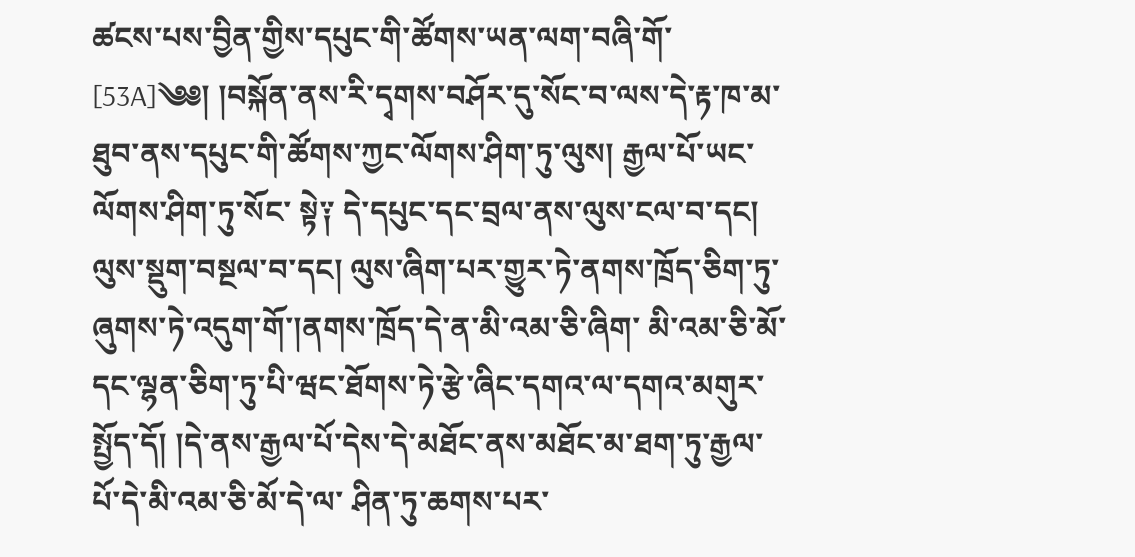ཚངས་པས་བྱིན་གྱིས་དཔུང་གི་ཚོགས་ཡན་ལག་བཞི་གོ་ [53A]༄༅། །བསྐོན་ནས་རི་དྭགས་བཤོར་དུ་སོང་བ་ལས་དེ་རྟ་ཁ་མ་ཐུབ་ནས་དཔུང་གི་ཚོགས་ཀྱང་ལོགས་ཤིག་ཏུ་ལུས། རྒྱལ་པོ་ཡང་ལོགས་ཤིག་ཏུ་སོང་ སྟེ༑ དེ་དཔུང་དང་བྲལ་ནས་ལུས་ངལ་བ་དང། ལུས་སྡུག་བསྔལ་བ་དང། ལུས་ཞིག་པར་གྱུར་ཏེ་ནགས་ཁྲོད་ཅིག་ཏུ་ཞུགས་ཏེ་འདུག་གོ་།ནགས་ཁྲོད་དེ་ན་མི་འམ་ཅི་ཞིག་ མི་འམ་ཅི་མོ་དང་ལྷན་ཅིག་ཏུ་པི་ཝང་ཐོགས་ཏེ་རྩེ་ཞིང་དགའ་ལ་དགའ་མགུར་སྤྱོད་དོ། །དེ་ནས་རྒྱལ་པོ་དེས་དེ་མཐོང་ནས་མཐོང་མ་ཐག་ཏུ་རྒྱལ་པོ་དེ་མི་འམ་ཅི་མོ་དེ་ལ་ ཤིན་ཏུ་ཆགས་པར་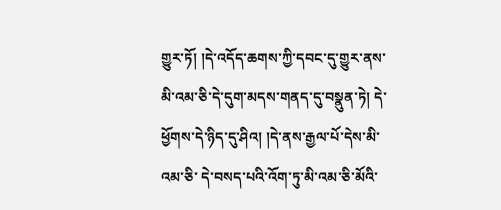གྱུར་ཏོ། །དེ་འདོད་ཆགས་ཀྱི་དབང་དུ་གྱུར་ནས་མི་འམ་ཅི་དེ་དུག་མདས་གནད་དུ་བསྣུན་ཏེ། དེ་ཕྱོགས་དེ་ཉིད་དུ་ཤིའ། །དེ་ནས་རྒྱལ་པོ་དེས་མི་འམ་ཅི་ དེ་བསད་པའི་འོག་ཏུ་མི་འམ་ཅི་མོའི་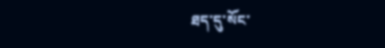ཐད་དུ་སོང་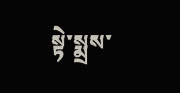སྟེ་སྨྲས་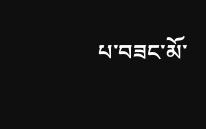པ་བཟང་མོ་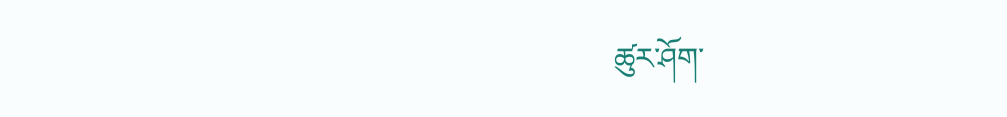ཚུར་ཤོག་